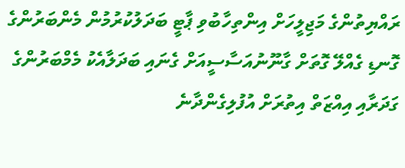ރައްޔިތުންގެ މަޖިލީހަށް އިންތިހާބުވި ޕާޓީ ބަދަލުކުރުމުން މެންބަރުންގެ ގޮނޑި ގެއްލޭ ގޮތަށް ގާނޫނުއަސާސީއަށް ގެނައި ބަދަލާއެކު މެމްބަރުންގެ ގަދަރާއި އިއްޒަތް އިތުރަށް އުފުލިގެންދާނެ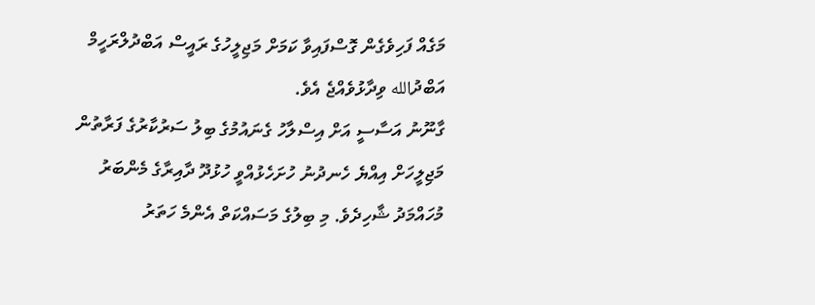މަގެއް ފަހިވެގެން ގޮސްފައިވާ ކަމަށް މަޖިލީހުގެ ރައީސް އަބްދުލްރަހީމް އަބްދުالله ވިދާޅުވެއްޖެ އެވެ.
ގާނޫނު އަސާސީ އަށް އިސްލާހު ގެނައުމުގެ ބިލު ސަރުކާރުގެ ފަރާތުން މަޖިލީހަށް އިއްޔެ ހެނދުނު ހުށަހެޅުއްވީ ހުޅުދޫ ދާއިރާގެ މެންބަރު މުހައްމަދު ޝާހިދެވެ. މި ބިލުގެ މަސައްކަތް އެންމެ ހަތަރު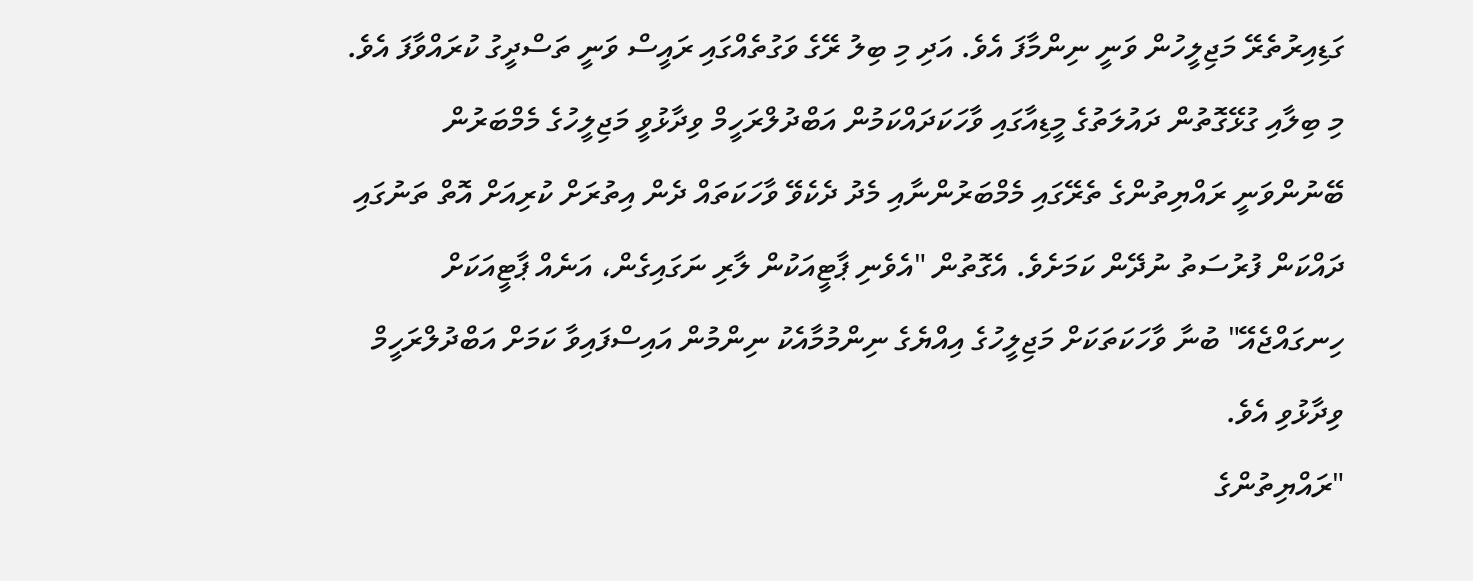ގަޑިއިރުތެރޭ މަޖިލީހުން ވަނީ ނިންމާފަ އެވެ. އަދި މި ބިލު ރޭގެ ވަގުތެއްގައި ރައީސް ވަނީ ތަސްދީގު ކުރައްވާފަ އެވެ.
މި ބިލާއި ގުޅޭގޮތުން ދައުލަތުގެ މީޑިއާގައި ވާހަކަދައްކަމުން އަބްދުލްރަހީމް ވިދާޅުވީ މަޖިލީހުގެ މެމްބަރުން ބޭނުންވަނީ ރައްޔިތުންގެ ތެރޭގައި މެމްބަރުންނާއި މެދު ދެކެވޭ ވާހަކަތައް ދެން އިތުރަށް ކުރިއަށް އޮތް ތަނުގައި ދައްކަން ފުރުސަތު ނުދޭން ކަމަށެވެ. އެގޮތުން "އެވެނި ޕާޓީއަކުން ލާރި ނަގައިގެން، އަނެއް ޕާޓީއަކަށް ހިނގައްޖެއޭ" ބުނާ ވާހަކަތަކަށް މަޖިލީހުގެ އިއްޔެގެ ނިންމުމާއެކު ނިންމުން އައިސްފައިވާ ކަމަށް އަބްދުލްރަހީމް ވިދާޅުވި އެވެ.
"ރައްޔިތުންގެ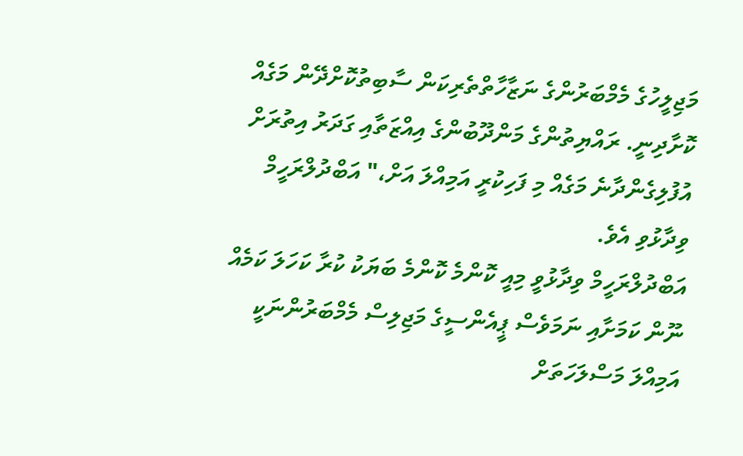މަޖިލީހުގެ މެމްބަރުންގެ ނަޒާހާތްތެރިކަން ސާބިތުކޮށްދޭން މަގެއް ކޮށާދިނީ. ރައްޔިތުންގެ މަންދޫބުންގެ އިއްޒަތާއި ގަދަރު އިތުރަށް އުފުލިގެންދާނެ މަގެއް މި ފަހިކުރީ އަމިއްލަ އަށް،" އަބްދުލްރަހީމް ވިދާޅުވި އެވެ.
އަބްދުލްރަހީމް ވިދާޅުވީ މިއީ ކޮންމެ ކޮންމެ ބަޔަކު ކުރާ ކަހަލަ ކަމެއް ނޫން ކަމަށާއި ނަމަވެސް ޕީއެންސީގެ މަޖިލިސް މެމްބަރުންނަކީ އަމިއްލަ މަސްލަހަތަށް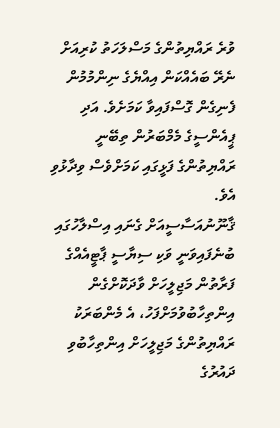ވުރެ ރައްޔިތުންގެ މަސްލަހަތު ކުރިއަށް ނެރޭ ބައެއްކަން އިއްޔެގެ ނިންމުމުން ފެނިގެން ގޮސްފައިވާ ކަމަށެވެ. އަދި ޕީއެންސީގެ މެމްބަރުން ތިބޭނީ ރައްޔިތުންގެ ފަޅީގައި ކަމަށްވެސް ވިދާޅުވި އެވެ.
ޤާނޫނުއަސާސީއަށް ގެނައި އިސްލާހުގައި ބުނެފައިވަނީ ވަކި ސިޔާސީ ޕާޓީއެއްގެ ފަރާތުން މަޖިލީހަށް ވާދަކޮށްގެން އިންތިހާބުވުމަށްފަހު، އެ މެންބަރަކު ރައްޔިތުންގެ މަޖިލީހަށް އިންތިހާބުވި ދައުރުގެ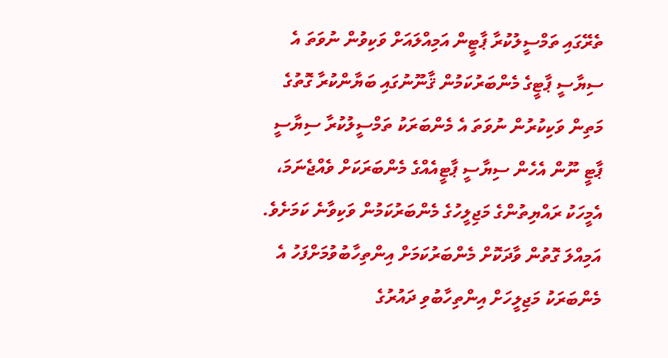ތެރޭގައި ތަމްސީލުކުރާ ޕާޓީން އަމިއްލައަށް ވަކިވުން ނުވަތަ އެ ސިޔާސީ ޕާޓީގެ މެންބަރުކަމުން ޤާނޫނުގައި ބަޔާންކުރާ ގޮތުގެ މަތިން ވަކިކުރުން ނުވަތަ އެ މެންބަރަކު ތަމްސީލުކުރާ ސިޔާސީ ޕާޓީ ނޫން އެހެން ސިޔާސީ ޕާޓީއެއްގެ މެންބަރަކަށް ވެއްޖެނަމަ، އެމީހަކު ރައްޔިތުންގެ މަޖިލީހުގެ މެންބަރުކަމުން ވަކިވާނެ ކަމަށެވެ.
އަމިއްލަ ގޮތުން ވާދަކޮށް މެންބަރުކަމަށް އިންތިހާބުވުމަށްފަހު އެ މެންބަރަކު މަޖިލީހަށް އިންތިހާބުވި ދައުރުގެ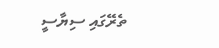ތެރޭގައި ސިޔާސީ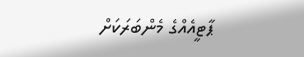ޕާޓީއެއްގެ މެންބަރަކަށް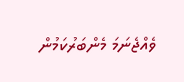ވެއްޖެނަމަ މެންބަރުކަމުން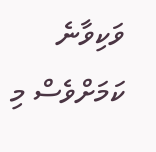ވަކިވާނެ ކަމަށްވެސް މި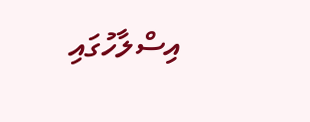އިސްލާހުގައި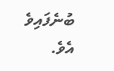ބުނެފައިވެ އެވެ.